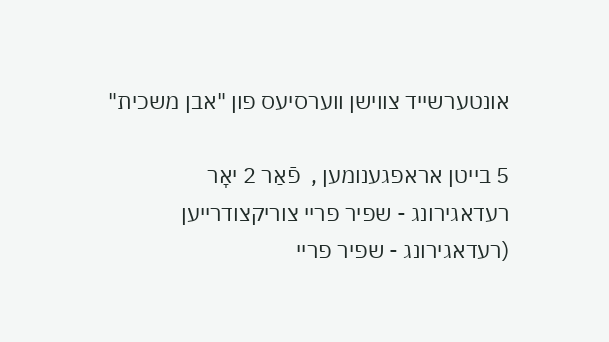אונטערשייד צווישן ווערסיעס פון "אבן משכית"

5 בייטן אראפגענומען ,  פֿאַר 2 יאָר
רעדאגירונג - שפיר פריי צוריקצודרייען
(רעדאגירונג - שפיר פריי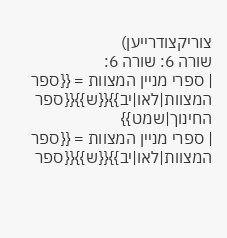צוריקצודרייען)
שורה 6: שורה 6:
| ספרי מניין המצוות = {{ספר המצוות|לאו|יב}}{{ש}}{{ספר החינוך|שמט}}
| ספרי מניין המצוות = {{ספר המצוות|לאו|יב}}{{ש}}{{ספר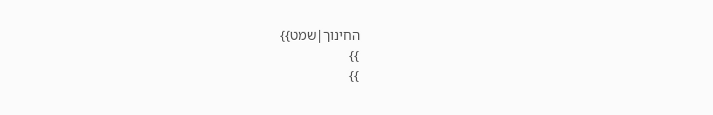החינוך|שמט}}
}}
}}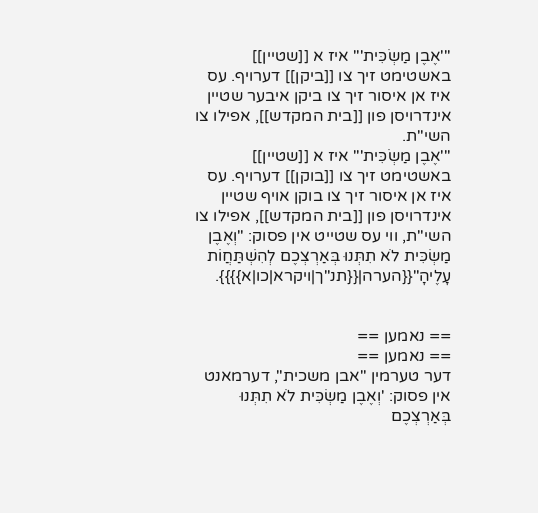'''אֶבֶן מַשְׂכִּית''' איז א [[שטיין]] באשטימט זיך צו [[ביקן]] דערויף. עס איז אן איסור זיך צו ביקן איבער שטיין אינדרויסן פון [[בית המקדש]], אפילו צו השי"ת.
'''אֶבֶן מַשְׂכִּית''' איז א [[שטיין]] באשטימט זיך צו [[בוקן]] דערויף. עס איז אן איסור זיך צו בוקן אויף שטיין אינדרויסן פון [[בית המקדש]], אפילו צו השי"ת, ווי עס שטייט אין פסוק: "וְאֶבֶן מַשְׂכִּית לֹא תִתְּנוּ בְּאַרְצְכֶם לְהִשְׁתַּחֲוֹת עָלֶיהָ"{{הערה|{{תנ"ך|ויקרא|כו|א}}}}.


== נאמען ==
== נאמען ==
דער טערמין "אבן משכית", דערמאנט אין פסוק: 'וְאֶבֶן מַשְׂכִּית לֹא תִתְּנוּ בְּאַרְצְכֶם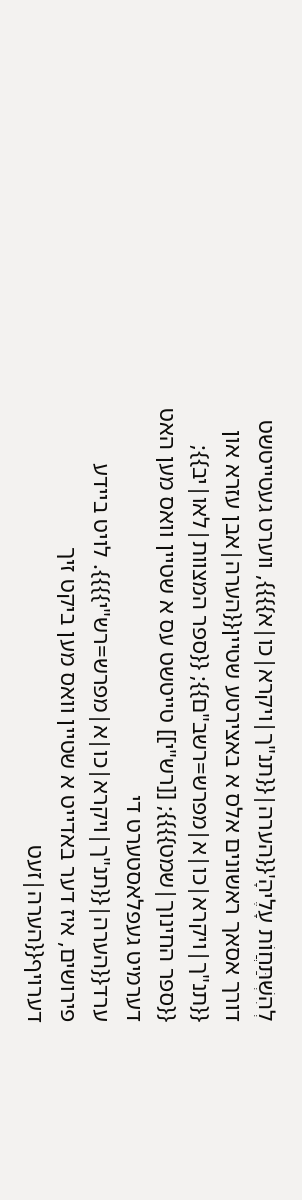לְהִשְׁתַּחֲוֹת עָלֶיהָ'{{הערה|{{תנ"ך|ויקרא|כו|א}}}}, ווערט געטייטשט דורך אסאך ראשונים אלס א באצירטע שטיין{{הערה|אבן עזרא און {{תנ"ך|ויקרא|כו|א|מפרש=רשב"ם}}; {{ספר המצוות|לאו|יב}}; {{ספר החינוך|שמט}}}}; [[רש"י]] טייטשט עס א שטיין וואס מען האט דערמיט געפלאסטערט די ערד{{הערה|{{תנ"ך|ויקרא|כו|א|מפרש=רש"י}}}}. לויט ביידע פירושים, איז דער באדייט א שטיין וואס מען ביקט זיך דערויף{{הערה|זעט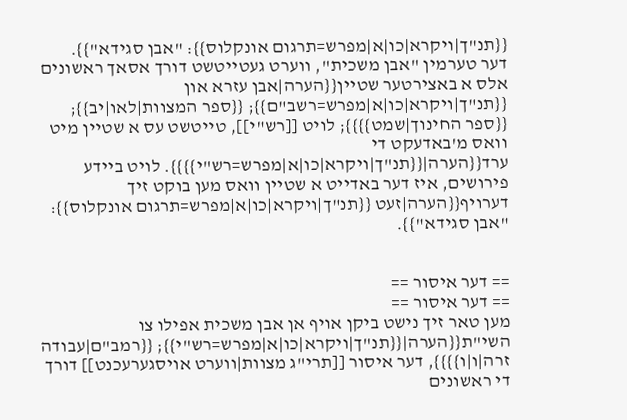{{תנ"ך|ויקרא|כו|א|מפרש=תרגום אונקלוס}}: "אבן סגידא"}}.
דער טערמין "אבן משכית", ווערט געטייטשט דורך אסאך ראשונים אלס א באצירטער שטיין{{הערה|אבן עזרא און {{תנ"ך|ויקרא|כו|א|מפרש=רשב"ם}}; {{ספר המצוות|לאו|יב}}; {{ספר החינוך|שמט}}}}; לויט [[רש"י]], טייטשט עס א שטיין מיט וואס מ'באדעקט די ערד{{הערה|{{תנ"ך|ויקרא|כו|א|מפרש=רש"י}}}}. לויט ביידע פירושים, איז דער באדייט א שטיין וואס מען בוקט זיך דערויף{{הערה|זעט {{תנ"ך|ויקרא|כו|א|מפרש=תרגום אונקלוס}}: "אבן סגידא"}}.


== דער איסור ==
== דער איסור ==
מען טאר זיך נישט ביקן אויף אן אבן משכית אפילו צו השי"ת{{הערה|{{תנ"ך|ויקרא|כו|א|מפרש=רש"י}}; {{רמב"ם|עבודה זרה|ו|ו}}}}, דער איסור [[תרי"ג מצוות|ווערט אויסגערעכנט]] דורך די ראשונים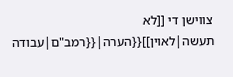צווישן די [[לא תעשה|לאוין]]{{הערה|{{רמב"ם|עבודה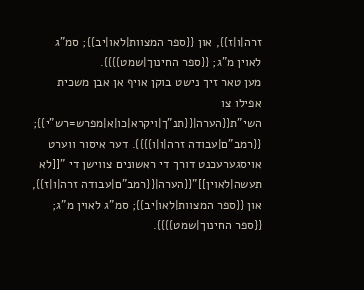זרה|ו|ז}}, און {{ספר המצוות|לאו|יב}}; סמ"ג לאוין מ"ג; {{ספר החינוך|שמט}}}}.
מען טאר זיך נישט בוקן אויף אן אבן משכית אפילו צו השי"ת{{הערה|{{תנ"ך|ויקרא|כו|א|מפרש=רש"י}}; {{רמב"ם|עבודה זרה|ו|ו}}}}. דער איסור ווערט אויסגערעכנט דורך די ראשונים צווישן די "[[לא תעשה|לאוין]]"{{הערה|{{רמב"ם|עבודה זרה|ו|ז}}, און {{ספר המצוות|לאו|יב}}; סמ"ג לאוין מ"ג; {{ספר החינוך|שמט}}}}.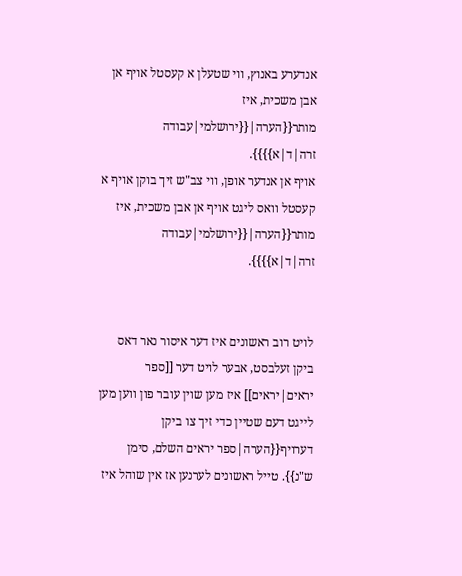אנדערע באנוץ, ווי שטעלן א קעסטל אויף אן אבן משכית, איז מותר{{הערה|{{ירושלמי|עבודה זרה|ד|א}}}}.
אויף אן אנדער אופן, ווי צב"ש זיך בוקן אויף א קעסטל וואס ליגט אויף אן אבן משכית, איז מותר{{הערה|{{ירושלמי|עבודה זרה|ד|א}}}}.


לויט רוב ראשונים איז דער איסור נאר דאס ביקן זעלבסט, אבער לויט דער [[ספר יראים|יראים]] איז מען שוין עובר פון ווען מען לייגט דעם שטיין כדי זיך צו ביקן דערויף{{הערה|ספר יראים השלם, סימן ש"נ}}. טייל ראשונים לערנען אז אין שוהל איז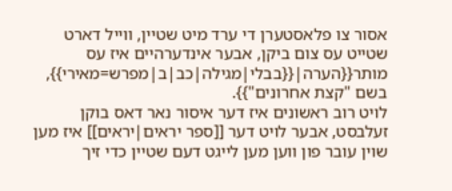אסור צו פלאסטערן די ערד מיט שטיין, ווייל דארט שטייט עס צום ביקן, אבער אינדערהיים איז עס מותר{{הערה|{{בבלי|מגילה|כב|ב|מפרש=מאירי}}, בשם "קצת אחרונים"}}.
לויט רוב ראשונים איז דער איסור נאר דאס בוקן זעלבסט, אבער לויט דער [[ספר יראים|יראים]] איז מען שוין עובר פון ווען מען לייגט דעם שטיין כדי זיך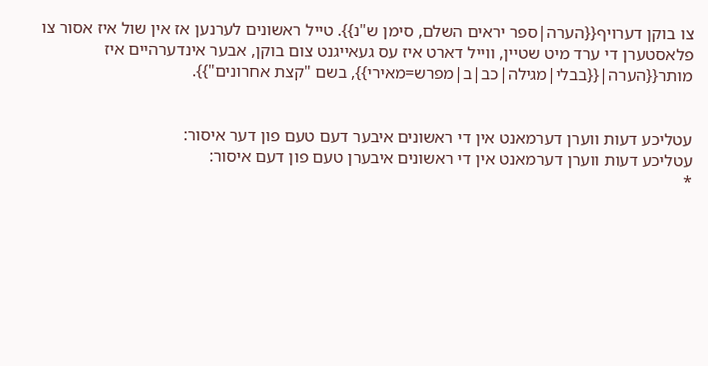צו בוקן דערויף{{הערה|ספר יראים השלם, סימן ש"נ}}. טייל ראשונים לערנען אז אין שול איז אסור צו פלאסטערן די ערד מיט שטיין, ווייל דארט איז עס געאייגנט צום בוקן, אבער אינדערהיים איז מותר{{הערה|{{בבלי|מגילה|כב|ב|מפרש=מאירי}}, בשם "קצת אחרונים"}}.


עטליכע דעות ווערן דערמאנט אין די ראשונים איבער דעם טעם פון דער איסור:
עטליכע דעות ווערן דערמאנט אין די ראשונים איבערן טעם פון דעם איסור:
*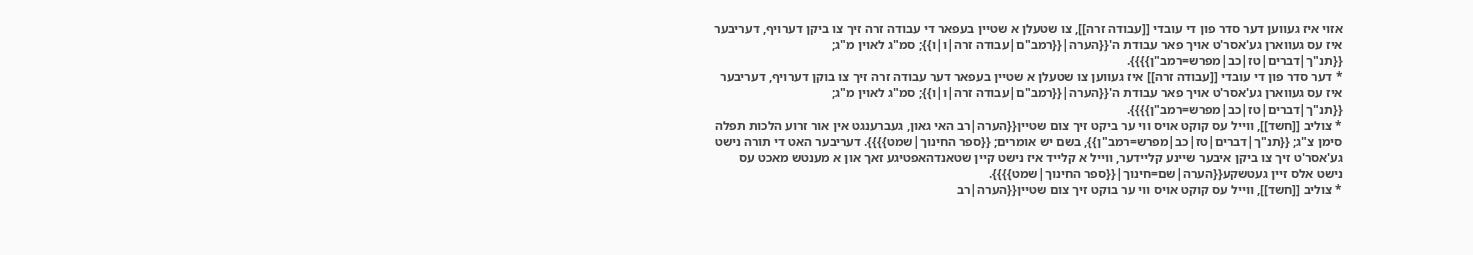אזוי איז געווען דער סדר פון די עובדי [[עבודה זרה]], צו שטעלן א שטיין בעפאר די עבודה זרה זיך צו ביקן דערויף, דעריבער איז עס געווארן גע'אסר'ט אויך פאר עבודת ה'{{הערה|{{רמב"ם|עבודה זרה|ו|ו}}; סמ"ג לאוין מ"ג; {{תנ"ך|דברים|טז|כב|מפרש=רמב"ן}}}}.
* דער סדר פון די עובדי [[עבודה זרה]] איז געווען צו שטעלן א שטיין בעפאר דער עבודה זרה זיך צו בוקן דערויף, דעריבער איז עס געווארן גע'אסר'ט אויך פאר עבודת ה'{{הערה|{{רמב"ם|עבודה זרה|ו|ו}}; סמ"ג לאוין מ"ג; {{תנ"ך|דברים|טז|כב|מפרש=רמב"ן}}}}.
* צוליב [[חשד]], ווייל עס קוקט אויס ווי ער ביקט זיך צום שטיין{{הערה|רב האי גאון, געברענגט אין אור זרוע הלכות תפלה סימן צ"ג; {{תנ"ך|דברים|טז|כב|מפרש=רמב"ן}}, בשם יש אומרים; {{ספר החינוך|שמט}}}}. דעריבער האט די תורה נישט גע'אסר'ט זיך צו ביקן איבער שיינע קליידער, ווייל א קלייד איז נישט קיין שטאנדהאפטיגע זאך און א מענטש מאכט עס נישט אלס זיין געטשקע{{הערה|שם=חינוך|{{ספר החינוך|שמט}}}}.
* צוליב [[חשד]], ווייל עס קוקט אויס ווי ער בוקט זיך צום שטיין{{הערה|רב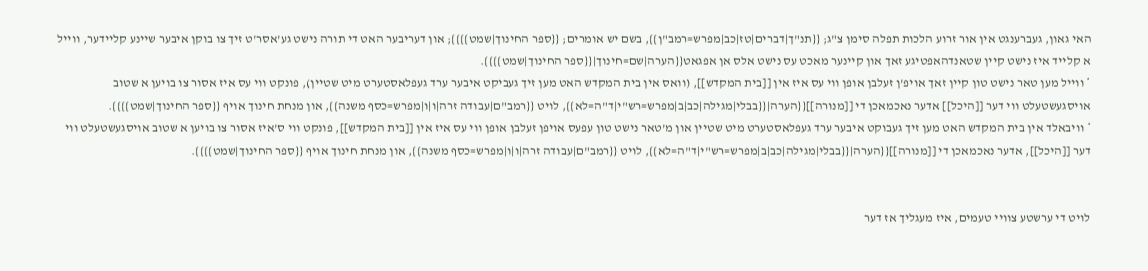האי גאון, געברענגט אין אור זרוע הלכות תפלה סימן צ"ג; {{תנ"ך|דברים|טז|כב|מפרש=רמב"ן}}, בשם יש אומרים; {{ספר החינוך|שמט}}}}; און דעריבער האט די תורה נישט גע'אסר'ט זיך צו בוקן איבער שיינע קליידער, ווייל א קלייד איז נישט קיין שטאנדהאפטיגע זאך און קיינער מאכט עס נישט אלס אן אפגאט{{הערה|שם=חינוך|{{ספר החינוך|שמט}}}}.
* ווייל מען טאר נישט טון קיין זאך אויפ'ן זעלבן אופן ווי עס איז אין [[בית המקדש]], (וואס אין בית המקדש האט מען זיך געביקט איבער ערד געפלאסטערט מיט שטיין), פונקט ווי עס איז אסור צו בויען א שטוב אויסגעשטעלט ווי דער [[היכל]] אדער נאכמאכן די [[מנורה]]{{הערה|{{בבלי|מגילה|כב|ב|מפרש=רש"י|ד"ה=לא}}, לויט {{רמב"ם|עבודה זרה|ו|ו|מפרש=כסף משנה}}, און מנחת חינוך אויף {{ספר החינוך|שמט}}}}.
* וויבאלד אין בית המקדש האט מען זיך געבוקט איבער ערד געפלאסטערט מיט שטיין און מ'טאר נישט טון עפעס אויפן זעלבן אופן ווי עס איז אין [[בית המקדש]], פונקט ווי ס'איז אסור צו בויען א שטוב אויסגעשטעלט ווי דער [[היכל]], אדער נאכמאכן די [[מנורה]]{{הערה|{{בבלי|מגילה|כב|ב|מפרש=רש"י|ד"ה=לא}}, לויט {{רמב"ם|עבודה זרה|ו|ו|מפרש=כסף משנה}}, און מנחת חינוך אויף {{ספר החינוך|שמט}}}}.


לויט די ערשטע צוויי טעמים, איז מעגליך אז דער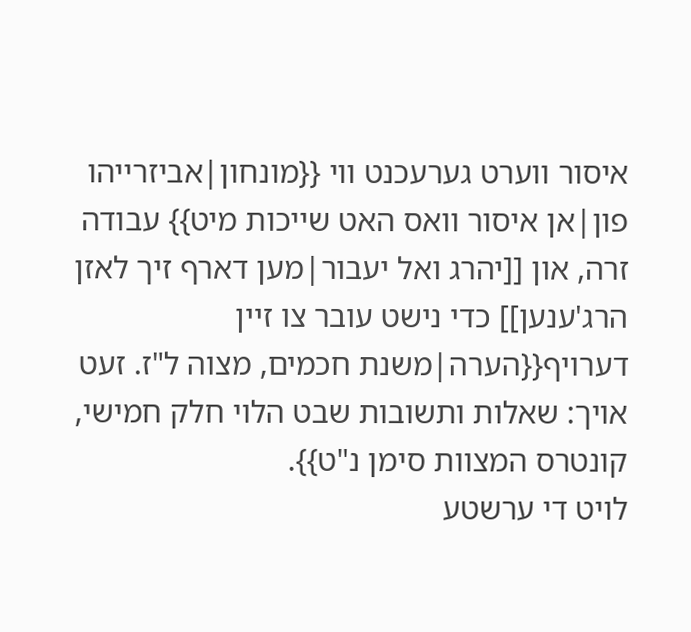איסור ווערט גערעכנט ווי {{מונחון|אביזרייהו פון|אן איסור וואס האט שייכות מיט}} עבודה זרה, און [[יהרג ואל יעבור|מען דארף זיך לאזן הרג'ענען]] כדי נישט עובר צו זיין דערויף{{הערה|משנת חכמים, מצוה ל"ז. זעט אויך: שאלות ותשובות שבט הלוי חלק חמישי, קונטרס המצוות סימן נ"ט}}.
לויט די ערשטע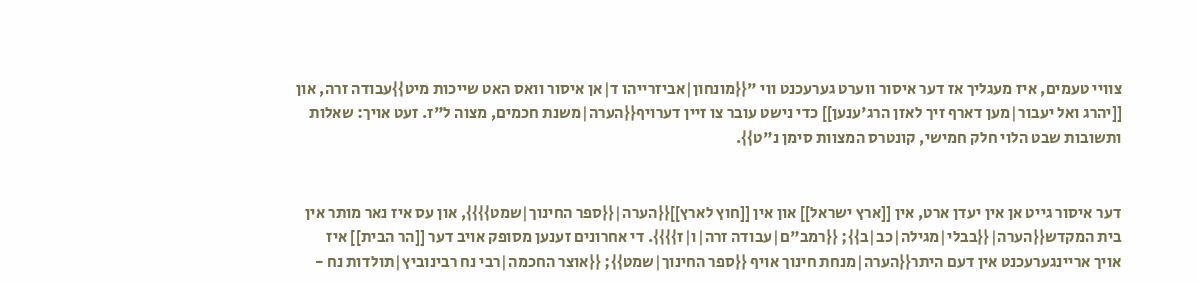צוויי טעמים, איז מעגליך אז דער איסור ווערט גערעכנט ווי "{{מונחון|אביזרייהו ד|אן איסור וואס האט שייכות מיט}}עבודה זרה, און [[יהרג ואל יעבור|מען דארף זיך לאזן הרג'ענען]] כדי נישט עובר צו זיין דערויף{{הערה|משנת חכמים, מצוה ל"ז. זעט אויך: שאלות ותשובות שבט הלוי חלק חמישי, קונטרס המצוות סימן נ"ט}}.


דער איסור גייט אן אין יעדן ארט, אין [[ארץ ישראל]] און אין [[חוץ לארץ]]{{הערה|{{ספר החינוך|שמט}}}}, און עס איז נאר מותר אין בית המקדש{{הערה|{{בבלי|מגילה|כב|ב}}; {{רמב"ם|עבודה זרה|ו|ז}}}}. די אחרונים זענען מסופק אויב דער [[הר הבית]] איז אויך אריינגערעכנט אין דעם היתר{{הערה|מנחת חינוך אויף {{ספר החינוך|שמט}}; {{אוצר החכמה|רבי נח רבינוביץ|תולדות נח -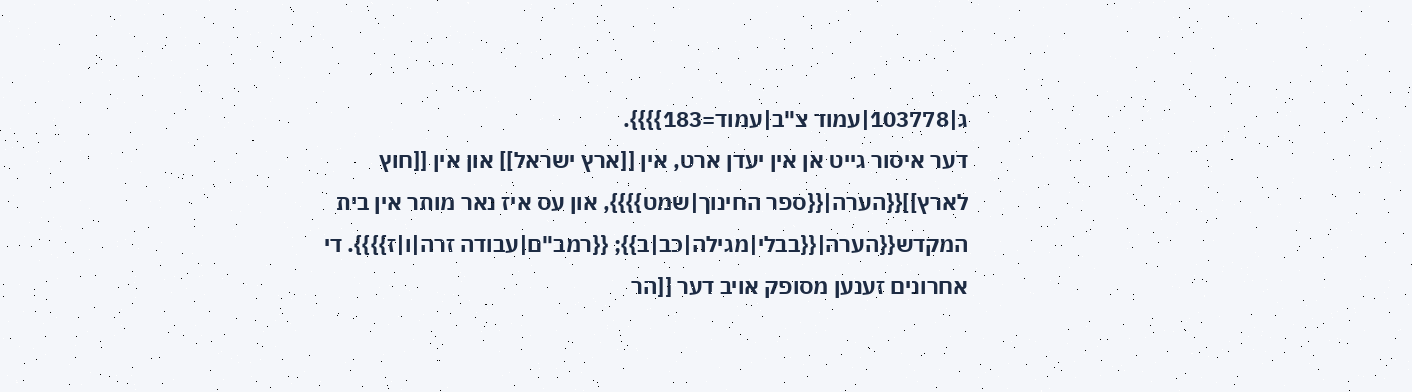ג|103778|עמוד צ"ב|עמוד=183}}}}.
דער איסור גייט אן אין יעדן ארט, אין [[ארץ ישראל]] און אין [[חוץ לארץ]]{{הערה|{{ספר החינוך|שמט}}}}, און עס איז נאר מותר אין בית המקדש{{הערה|{{בבלי|מגילה|כב|ב}}; {{רמב"ם|עבודה זרה|ו|ז}}}}. די אחרונים זענען מסופק אויב דער [[הר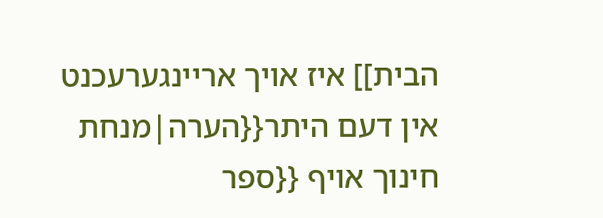הבית]] איז אויך אריינגערעכנט אין דעם היתר{{הערה|מנחת חינוך אויף {{ספר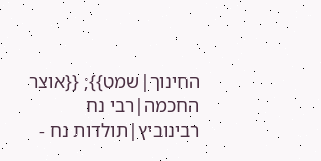החינוך|שמט}}; {{אוצר החכמה|רבי נח רבינוביץ|תולדות נח -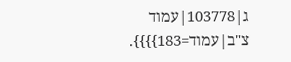ג|103778|עמוד צ"ב|עמוד=183}}}}.